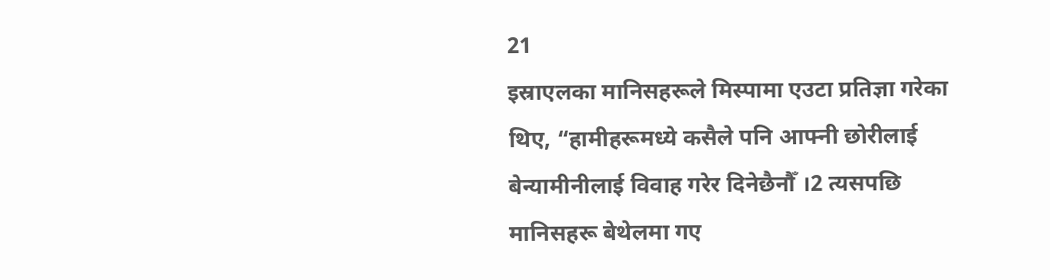21
इस्राएलका मानिसहरूले मिस्पामा एउटा प्रतिज्ञा गरेका थिए, “हामीहरूमध्‍ये कसैले पनि आफ्नी छोरीलाई बेन्‍यामीनीलाई विवाह गरेर दिनेछैनौँ ।2 त्‍यसपछि मानिसहरू बेथेलमा गए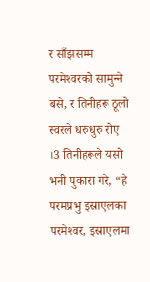र साँझसम्म परमेश्‍वरको सामुन्‍ने बसे, र तिनीहरू ठूलो स्वरले धरुधुरु रोए ।3 तिनीहरूले यसो भनी पुकारा गरे, “हे परमप्रभु इस्राएलका परमेश्‍वर, इस्राएलमा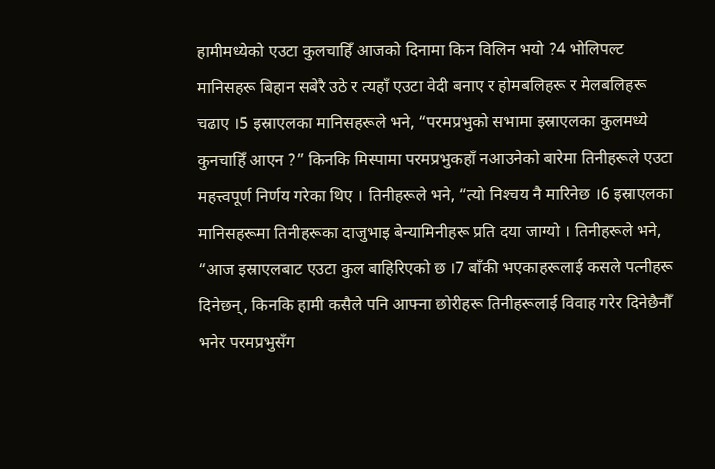हामीमध्‍येको एउटा कुलचाहिँ आजको दिनामा किन विलिन भयो ?4 भोलिपल्‍ट मानिसहरू बिहान सबेरै उठे र त्‍यहाँ एउटा वेदी बनाए र होमबलिहरू र मेलबलिहरू चढाए ।5 इस्राएलका मानिसहरूले भने, “परमप्रभुको सभामा इस्राएलका कुलमध्‍ये कुनचाहिँ आएन ?” किनकि मिस्पामा परमप्रभुकहाँ नआउनेको बारेमा तिनीहरूले एउटा महत्त्वपूर्ण निर्णय गरेका थिए । तिनीहरूले भने, “त्‍यो निश्‍चय नै मारिनेछ ।6 इस्राएलका मानिसहरूमा तिनीहरूका दाजुभाइ बेन्‍यामिनीहरू प्रति दया जाग्यो । तिनीहरूले भने, “आज इस्राएलबाट एउटा कुल बाहिरिएको छ ।7 बाँकी भएकाहरूलाई कसले पत्‍नीहरू दिनेछन्, किनकि हामी कसैले पनि आफ्ना छोरीहरू तिनीहरूलाई विवाह गरेर दिनेछैनौँ भनेर परमप्रभुसँग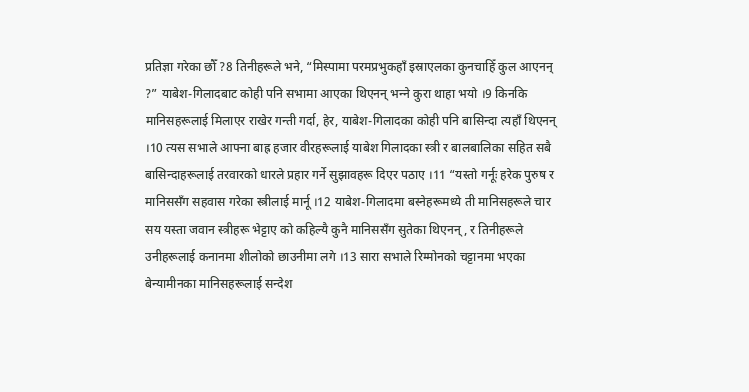प्रतिज्ञा गरेका छौँ ?8 तिनीहरूले भने, “मिस्पामा परमप्रभुकहाँ इस्राएलका कुनचाहिँ कुल आएनन् ?” याबेश-गिलादबाट कोही पनि सभामा आएका थिएनन् भन्‍ने कुरा थाहा भयो ।9 किनकि मानिसहरूलाई मिलाएर राखेर गन्‍ती गर्दा, हेर, याबेश-गिलादका कोही पनि बासिन्‍दा त्‍यहाँ थिएनन् ।10 त्‍यस सभाले आफ्ना बाह्र हजार वीरहरूलाई याबेश गिलादका स्‍त्री र बालबालिका सहित सबै बासिन्‍दाहरूलाई तरवारको धारले प्रहार गर्ने सुझावहरू दिएर पठाए ।11 “यस्तो गर्नूः हरेक पुरुष र मानिससँग सहवास गरेका स्‍त्रीलाई मार्नू ।12 याबेश-गिलादमा बस्‍नेहरूमध्‍ये ती मानिसहरूले चार सय यस्ता जवान स्‍त्रीहरू भेट्टाए को कहिल्यै कुनै मानिससँग सुतेका थिएनन्, र तिनीहरूले उनीहरूलाई कनानमा शीलोको छाउनीमा लगे ।13 सारा सभाले रिम्मोनको चट्टानमा भएका बेन्‍यामीनका मानिसहरूलाई सन्‍देश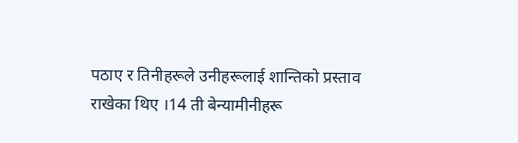पठाए र तिनीहरूले उनीहरूलाई शान्‍तिको प्रस्ताव राखेका थिए ।14 ती बेन्‍यामीनीहरू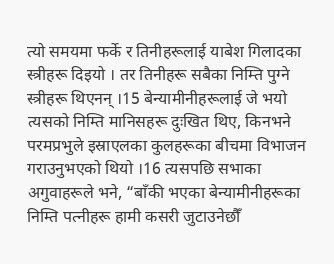त्‍यो समयमा फर्के र तिनीहरूलाई याबेश गिलादका स्‍त्रीहरू दिइयो । तर तिनीहरू सबैका निम्ति पुग्‍ने स्‍त्रीहरू थिएनन् ।15 बेन्‍यामीनीहरूलाई जे भयो त्‍यसको निम्ति मानिसहरू दुःखित थिए, किनभने परमप्रभुले इस्राएलका कुलहरूका बीचमा विभाजन गराउनुभएको थियो ।16 त्‍यसपछि सभाका अगुवाहरूले भने, “बाँकी भएका बेन्‍यामीनीहरूका निम्ति पत्‍नीहरू हामी कसरी जुटाउनेछौँ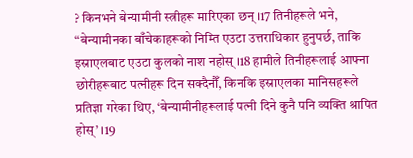? किनभने बेन्‍यामीनी स्‍त्रीहरू मारिएका छन् ।17 तिनीहरूले भने, “बेन्‍यामीनका बाँचेकाहरूको निम्ति एउटा उत्तराधिकार हुनुपर्छ, ताकि इस्राएलबाट एउटा कुलको नाश नहोस् ।18 हामीले तिनीहरूलाई आफ्ना छोरीहरूबाट पत्‍नीहरू दिन सक्दैनौँ, किनकि इस्राएलका मानिसहरूले प्रतिज्ञा गरेका थिए, ‘बेन्‍यामीनीहरूलाई पत्‍नी दिने कुनै पनि व्‍यक्ति श्रापित होस्’ ।19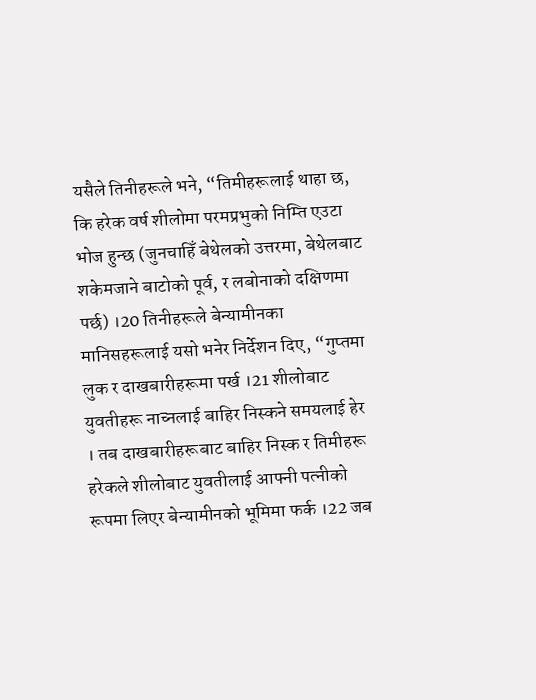यसैले तिनीहरूले भने, “तिमीहरूलाई थाहा छ, कि हरेक वर्ष शीलोमा परमप्रभुको निम्ति एउटा भोज हुन्‍छ (जुनचाहिँ बेथेलको उत्तरमा, बेथेलबाट शकेमजाने बाटोको पूर्व, र लबोनाको दक्षिणमा पर्छ) ।20 तिनीहरूले बेन्‍यामीनका मानिसहरूलाई यसो भनेर निर्देशन दिए, “गुप्‍तमा लुक र दाखबारीहरूमा पर्ख ।21 शीलोबाट युवतीहरू नाच्‍नलाई बाहिर निस्कने समयलाई हेर । तब दाखबारीहरूबाट बाहिर निस्‍क र तिमीहरू हरेकले शीलोबाट युवतीलाई आफ्नी पत्‍नीको रूपमा लिएर बेन्‍यामीनको भूमिमा फर्क ।22 जब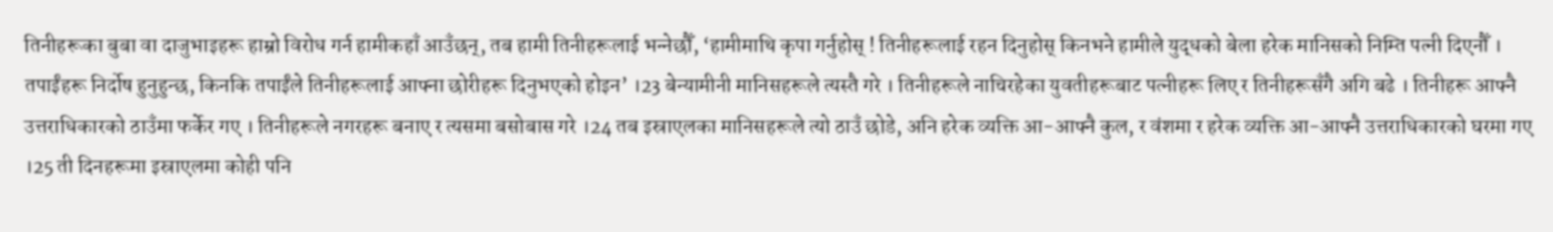तिनीहरूका बुबा वा दाजुभाइहरू हाम्रो विरोध गर्न हामीकहाँ आउँछन्, तब हामी तिनीहरूलाई भन्‍नेछौँ, ‘हामीमाथि कृपा गर्नुहोस् ! तिनीहरूलाई रहन दिनुहोस् किनभने हामीले युद्धको बेला हरेक मानिसको निम्ति पत्‍नी दिएनौँ । तपाईंहरू निर्दोष हुनुहुन्‍छ, किनकि तपाईंले तिनीहरूलाई आफ्ना छोरीहरू दिनुभएको होइन’ ।23 बेन्‍यामीनी मानिसहरूले त्‍यस्तै गरे । तिनीहरूले नाचिरहेका युवतीहरूबाट पत्‍नीहरू लिए र तिनीहरूसँगै अगि बढे । तिनीहरू आफ्नै उत्तराधिकारको ठाउँमा फर्केर गए । तिनीहरूले नगरहरू बनाए र त्‍यसमा बसोबास गरे ।24 तब इस्राएलका मानिसहरूले त्‍यो ठाउँ छोडे, अनि हरेक व्‍यक्ति आ-आफ्नै कुल, र वंशमा र हरेक व्‍यक्ति आ-आफ्‍नै उत्तराधिकारको घरमा गए ।25 ती दिनहरूमा इस्राएलमा कोही पनि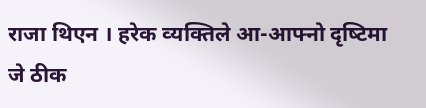राजा थिएन । हरेक व्‍यक्तिले आ-आफ्नो दृष्‍टिमा जे ठीक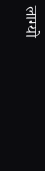लाग्‍यो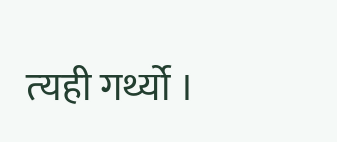त्‍यही गर्थ्यो ।